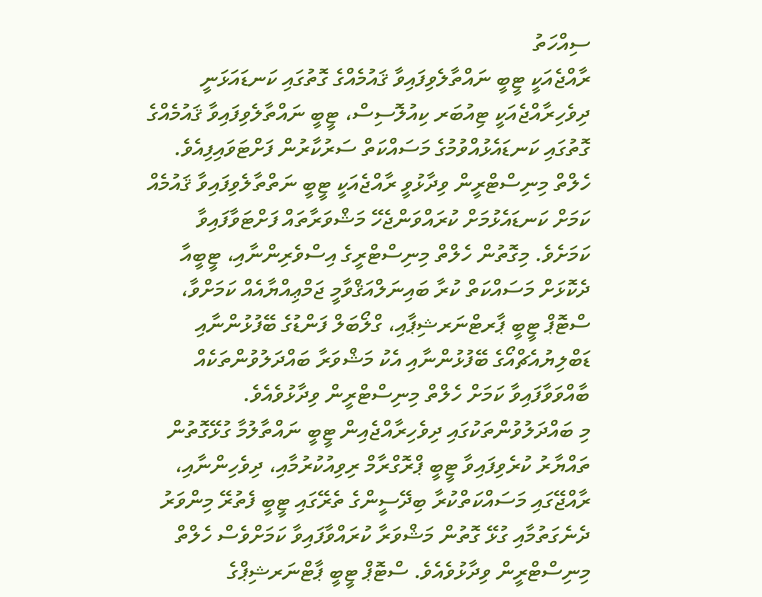ސިއްހަތު
ރާއްޖެއަކީ ޓީބީ ނައްތާލެވިފައިވާ ޤައުމެއްގެ ގޮތުގައި ކަނޑައަޅަނީ
ދިވެހިރާއްޖެއަކީ ޓިއުބަރ ކިއުލޮސިސް، ޓީބީ ނައްތާލެވިފައިވާ ޤައުމެއްގެ ގޮތުގައި ކަނޑައެޅުއްވުމުގެ މަސައްކަތް ސަރުކާރުން ފަށްޓަވައިފިއެވެ.
ހެލްތް މިނިސްޓްރީން ވިދާޅުވީ ރާއްޖެއަކީ ޓީބީ ނަތްތާލެވިފައިވާ ޤައުމެއް ކަމަށް ކަނޑައެޅުމަށް ކުރައްވަންޖެހޭ މަޝްވަރާތައް ފަށްޓަވާފައިވާ ކަމަށެވެ. މިގޮތުން ހެލްތް މިނިސްޓްރީގެ އިސްވެރިންނާއި، ޓީބީއާ ދެކޮޅަށް މަސައްކަތް ކުރާ ބައިނަލްއަޤްވާމީ ޖަމްޢިއްޔާއެއް ކަމަށްވާ، ސްޓޮޕް ޓީބީ ޕާރޓްނަރޝިޕާއި، ގްލޯބަލް ފަންޑުގެ ބޭފުޅުންނާއި ޑަބްލިޔުއެޗްއޯގެ ބޭފުޅުންނާއި އެކު މަޝްވަރާ ބައްދަލުވުންތަކެއް ބާއްވަވާފައިވާ ކަމަށް ހެލްތް މިނިސްޓްރީން ވިދާޅުވެއެވެ.
މި ބައްދަލުވުންތަކުގައި ދިވެހިރާއްޖެއިން ޓީބީ ނައްތާލުމާ ގުޅޭގޮތުން ތައްޔާރު ކުރެވިފައިވާ ޓީބީ ޕްރޮގްރާމް ރިވިއުކުރުމާއި، ދިވެހިންނާއި، ރާއްޖޭގައި މަސައްކަތްކުރާ ބިދޭސީންގެ ތެރޭގައި ޓީބީ ފެތުރޭ މިންވަރު ދެނެގަތުމާއި ގުޅޭ ގޮތުން މަޝްވަރާ ކުރައްވާފައިވާ ކަމަށްވެސް ހެލްތް މިނިސްޓްރީން ވިދާޅުވެއެވެ. ސްޓޮޕް ޓީބީ ޕާޓްނަރޝިޕްގެ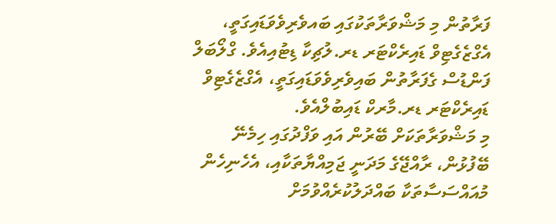ފަރާތުން މި މަޝްވަރާތަކުގައި ބައވެރިވެވަޑައިގަތީ، އެގްޒެގެޓިވް ޑައިރެކްޓަރ ޑރ.ލުޗިކާ ޑިޓުއިއެވެ. ގްލޯބަލް ފަންޑުސް ގެފަރާތުން ބައިވެރިވެވަޑައިގަތީ، އެގްޒެގެޓިވް ޑައިރެކްޓަރ ޑރ.މާރކް ޑައިބުލްއެވެ.
މި މަޝްވަރާތަކަށް ބޭރުން އައި ވަފްދުގައި ހިމެނޭ ބޭފުޅުން، ރާއްޖޭގެ މަދަނީ ޖަމިއްޔާތަކާއި، އެހެނިހެން މުއައްސަސާތަކާ ބައްދަލުކުރެއްވުމަށް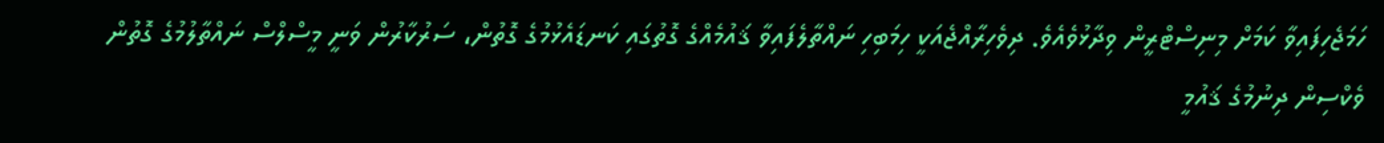ހަމަޖެހިފައިވާ ކަމަށް މިނިސްޓްރީން ވިދާޅުވެއެވެ. ދިވެހިރާއްޖެއަކީ ހިމަބިހި ނައްތާލެފައިވާ ޤައުމެއްގެ ގޮތުގައި ކަނޑައެޅުމުގެ ގޮތުން، ސަރުކާރުން ވަނީ މީސްލްސް ނައްތާލުމުގެ ގޮތުން ވެކްސިން ދިނުމުގެ ޤައުމީ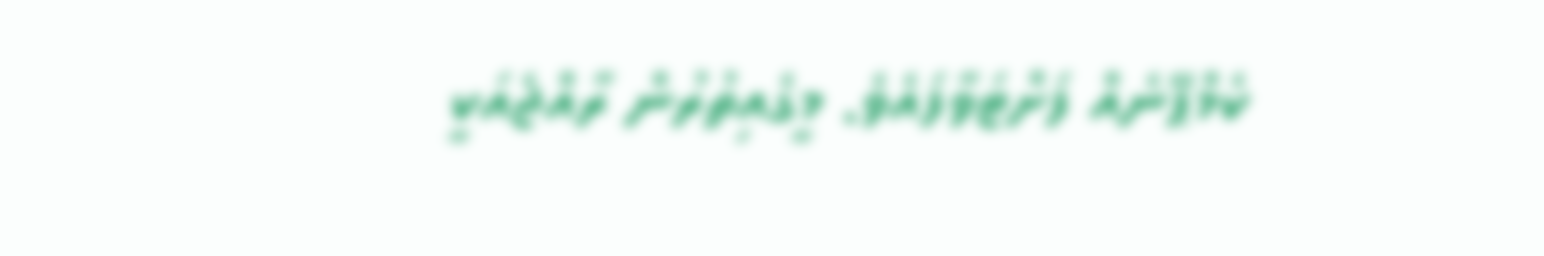ކެމްޕޭނެއް ފަށްޓަވާފައެވެ. މީގެއިތުރުން ރާއްޖެއަކީ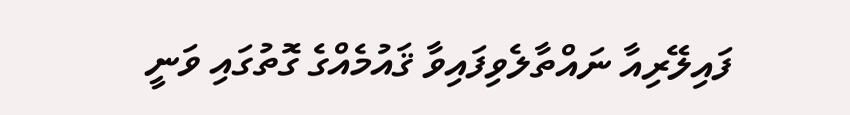ފައިލޭރިއާ ނައްތާލެވިފައިވާ ޤައުމެއްގެ ގޮތުގައި ވަނީ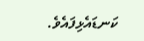ކަނޑައެޅިފައެވެ.